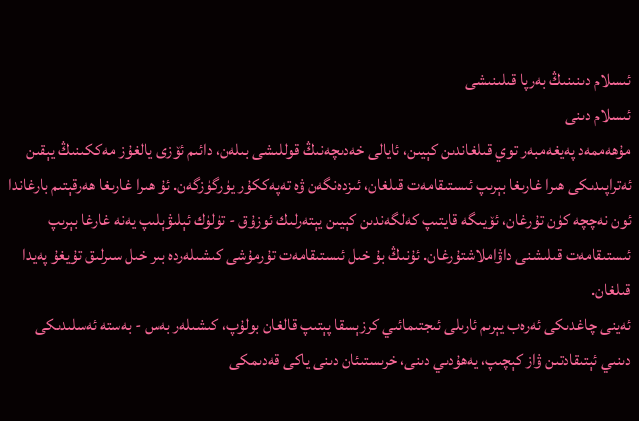ئىسلام دىنىنىڭ بەرپا قىلىنىشى
ئىسلام دىنى
مۇھەممەد پەيغەمبەر توي قىلغاندىن كېيىن، ئايالى خەدىچەنىڭ قوللىشى بىلەن، دائىم ئۆزى يالغۇز مەككىنىڭ يېقىن ئەتراپىدىكى ھىرا غارىغا بېرىپ ئىستىقامەت قىلغان، ئىزدەنگەن ۋە تەپەككۇر يۈرگۈزگەن. ئۇ ھىرا غارىغا ھەرقېتىم بارغاندا ئون نەچچە كۈن تۇرغان، ئۆيىگە قايتىپ كەلگەندىن كېيىن يېتەرلىك ئوزۇق - تۈلۈك ئېلىۋېلىپ يەنە غارغا بېرىپ ئىستىقامەت قىلىشنى داۋاملاشتۇرغان. ئۇنىڭ بۇ خىل ئىستىقامەت تۇرمۇشى كىشىلەردە بىر خىل سىرلىق تۇيغۇ پەيدا قىلغان.
ئەينى چاغدىكى ئەرەب يېرىم ئارىلى ئىجتىمائىي كرزېسقا پېتىپ قالغان بولۇپ، كىشىلەر بەس - بەستە ئەسلىدىكى دىنىي ئېتىقادتىن ۋاز كېچىپ، يەھۇدىي دىنى، خرىستىئان دىنى ياكى قەدىمكى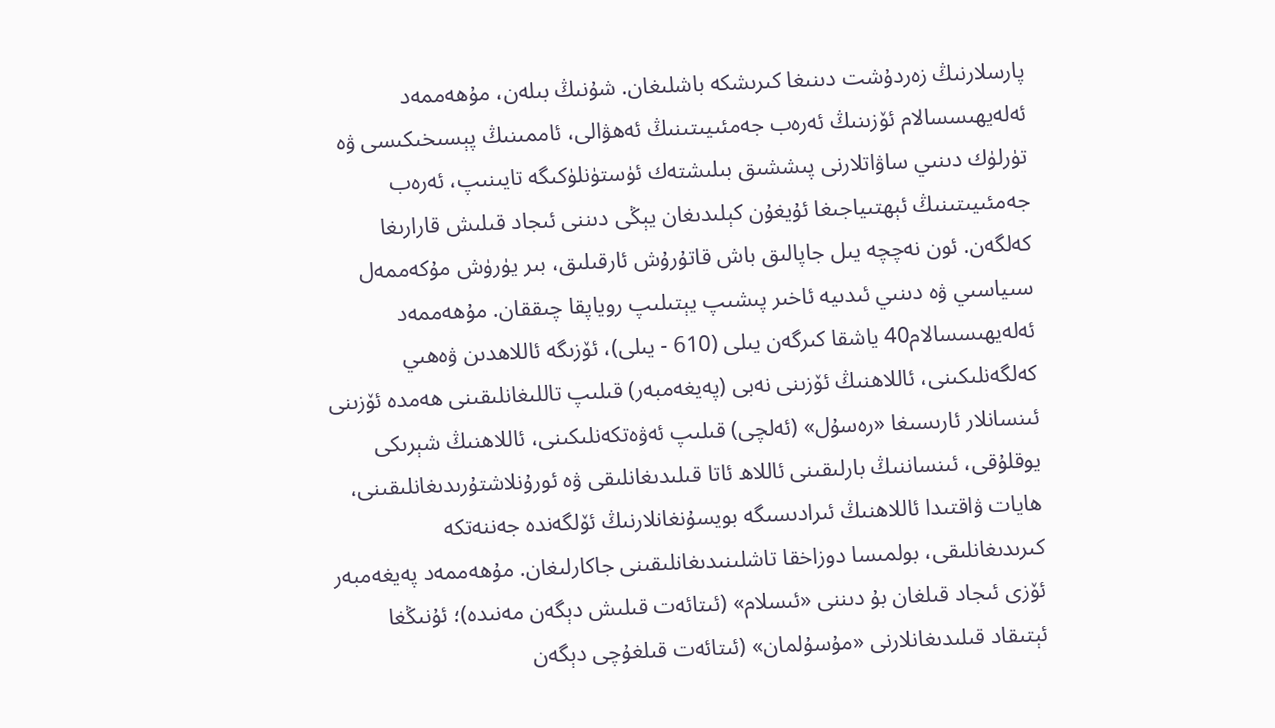پارسلارنىڭ زەردۇشت دىنىغا كىرىشكە باشلىغان. شۇنىڭ بىلەن، مۇھەممەد ئەلەيھىسسالام ئۆزىنىڭ ئەرەب جەمئىيىتىنىڭ ئەھۋالى، ئاممىنىڭ پېسىخىكىسى ۋە تۈرلۈك دىنىي ساۋاتلارنى پىششىق بىلىشتەك ئۈستۈنلۈكىگە تايىنىپ، ئەرەب جەمئىيىتىنىڭ ئېھتىياجىغا ئۇيغۇن كېلىدىغان يېڭى دىننى ئىجاد قىلىش قارارىغا كەلگەن. ئون نەچچە يىل جاپالىق باش قاتۇرۇش ئارقىلىق، بىر يۈرۈش مۇكەممەل سىياسىي ۋە دىنىي ئىدىيە ئاخىر پىشىپ يېتىلىپ روياپقا چىققان. مۇھەممەد ئەلەيھىسسالام40 ياشقا كىرگەن يىلى (610 - يىلى)، ئۆزىگە ئاللاھدىن ۋەھىي كەلگەنلىكىنى، ئاللاھنىڭ ئۆزىنى نەبى (پەيغەمبەر) قىلىپ تاللىغانلىقىنى ھەمدە ئۆزىنى ئىنسانلار ئارىسىغا «رەسۇل» (ئەلچى) قىلىپ ئەۋەتكەنلىكىنى، ئاللاھنىڭ شېرىكى يوقلۇقى، ئىنساننىڭ بارلىقىنى ئاللاھ ئاتا قىلىدىغانلىقى ۋە ئورۇنلاشتۇرىدىغانلىقىنى، ھايات ۋاقتىدا ئاللاھنىڭ ئىرادىسىگە بويسۇنغانلارنىڭ ئۆلگەندە جەننەتكە كىرىدىغانلىقى، بولمىسا دوزاخقا تاشلىنىدىغانلىقىنى جاكارلىغان. مۇھەممەد پەيغەمبەر ئۆزى ئىجاد قىلغان بۇ دىننى «ئىسلام» (ئىتائەت قىلىش دېگەن مەنىدە)؛ ئۇنىڭغا ئېتىقاد قىلىدىغانلارنى «مۇسۇلمان» (ئىتائەت قىلغۇچى دېگەن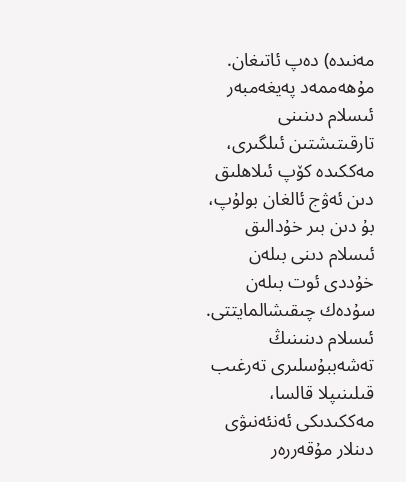مەنىدە) دەپ ئاتىغان.
مۇھەممەد پەيغەمبەر ئىسلام دىنىنى تارقىتىشتىن ئىلگىرى، مەككىدە كۆپ ئىلاھلىق دىن ئەۋج ئالغان بولۇپ، بۇ دىن بىر خۇدالىق ئىسلام دىنى بىلەن خۇددى ئوت بىلەن سۇدەك چىقىشالمايتتى. ئىسلام دىنىنىڭ تەشەببۇسلىرى تەرغىب قىلىنىپلا قالسا، مەككىدىكى ئەنئەنىۋى دىنلار مۇقەررەر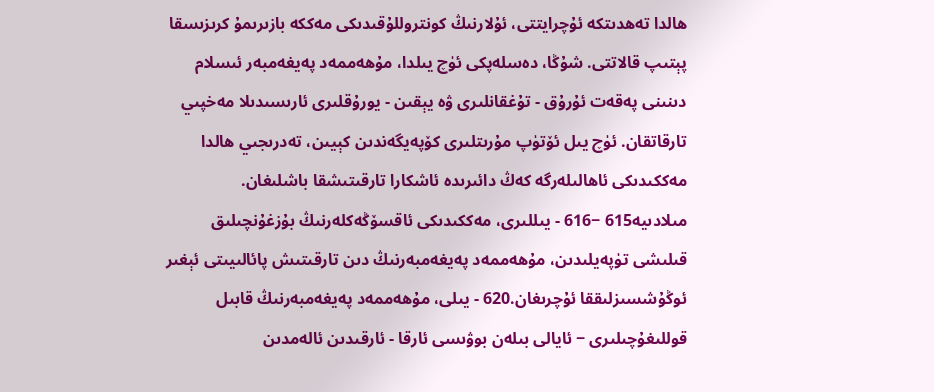ھالدا تەھدىتكە ئۇچرايتتى، ئۇلارنىڭ كونتروللۇقىدىكى مەككە بازىرىمۇ كرىزىسقا پېتىپ قالاتتى. شۇڭا، دەسلەپكى ئۈچ يىلدا، مۇھەممەد پەيغەمبەر ئىسلام دىنىنى پەقەت ئۇرۇق - تۇغقانلىرى ۋە يېقىن - يورۇقلىرى ئارىسىدىلا مەخپىي تارقاتقان. ئۈچ يىل ئۆتۈپ مۇرىتلىرى كۆپەيگەندىن كېيىن، تەدرىجىي ھالدا مەككىدىكى ئاھالىلەرگە كەڭ دائىرىدە ئاشكارا تارقىتىشقا باشلىغان.
مىلادىيە615 −616 - يىللىرى، مەككىدىكى ئاقسۆڭەكلەرنىڭ بۇزغۇنچىلىق قىلىشى تۈپەيلىدىن، مۇھەممەد پەيغەمبەرنىڭ دىن تارقىتىش پائالىيىتى ئېغىر ئوڭۇشسىزلىققا ئۇچرىغان.620 - يىلى، مۇھەممەد پەيغەمبەرنىڭ قابىل قوللىغۇچىلىرى − ئايالى بىلەن بوۋىسى ئارقا - ئارقىدىن ئالەمدىن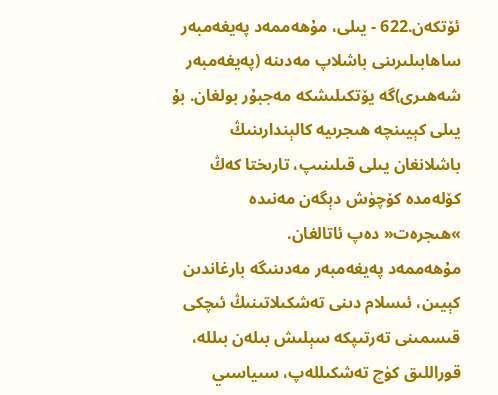ئۆتكەن.622 - يىلى، مۇھەممەد پەيغەمبەر ساھابىلىرىنى باشلاپ مەدىنە (پەيغەمبەر شەھىرى)گە يۆتكىلىشكە مەجبۇر بولغان. بۇ يىلى كېيىنچە ھىجرىيە كالېندارىنىڭ باشلانغان يىلى قىلىنىپ، تارىختا كەڭ كۆلەمدە كۆچۈش دېگەن مەنىدە »ھىجرەت« دەپ ئاتالغان.
مۇھەممەد پەيغەمبەر مەدىنىگە بارغاندىن كېيىن، ئىسلام دىنى تەشكىلاتىنىڭ ئىچكى قىسمىنى تەرتىپكە سېلىش بىلەن بىللە، قوراللىق كۈچ تەشكىللەپ، سىياسىي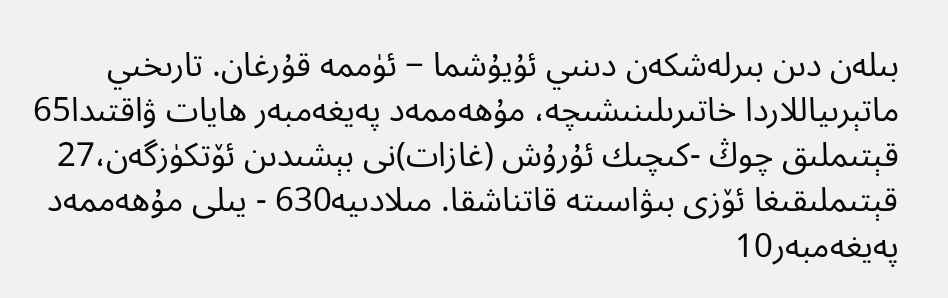بىلەن دىن بىرلەشكەن دىنىي ئۇيۇشما − ئۈممە قۇرغان. تارىخىي ماتېرىياللاردا خاتىرىلىنىشىچە، مۇھەممەد پەيغەمبەر ھايات ۋاقتىدا65 قېتىملىق چوڭ -كىچىك ئۇرۇش (غازات)نى بېشىدىن ئۆتكۈزگەن،27 قېتىملىقىغا ئۆزى بىۋاسىتە قاتناشقا. مىلادىيە630 - يىلى مۇھەممەد پەيغەمبەر10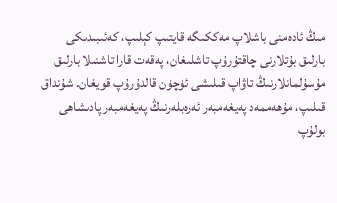مىڭ ئادەمنى باشلاپ مەككىگە قايتىپ كېلىپ، كەئىبىدىكى بارلىق بۇتلارنى چاقتۇرۇپ تاشلىغان، پەقەت قارا تاشنىلا بارلىق مۇسۇلمانلارنىڭ تاۋاپ قىلىشى ئۈچۈن قالدۇرۇپ قويغان. شۇنداق قىلىپ، مۇھەممەد پەيغەمبەر ئەرەبلەرنىڭ پەيغەمبەر پادىشاھى بولۇپ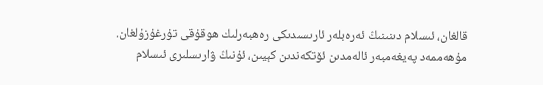قالغان، ئىسلام دىنىنىڭ ئەرەبلەر ئارىسىدىكى رەھبەرلىك ھوقۇقى تۇرغۇزۇلغان.
مۇھەممەد پەيغەمبەر ئالەمدىن ئۆتكەندىن كېيىن، ئۇنىڭ ۋارىسلىرى ئىسلام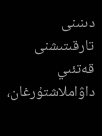دىنىنى تارقىتىشنى قەتئىي داۋاملاشتۇرغان،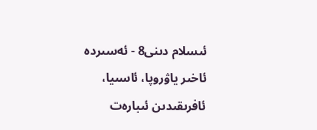ئىسلام دىنى8 - ئەسىردە ئاخىر ياۋروپا، ئاسىيا، ئافرىقىدىن ئىبارەت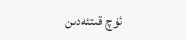ئۈچ قىتئەدىن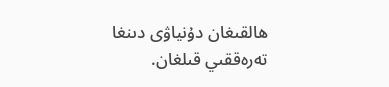ھالقىغان دۇنياۋى دىنغا تەرەققىي قىلغان.